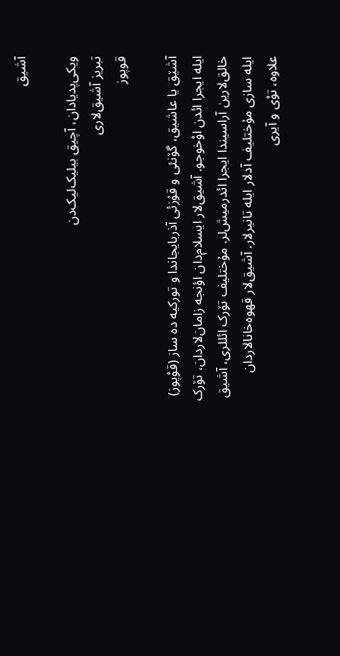آشیق

ویکی‌پدیادان، آچیق بیلیک‌لیک‌دن
تبریز آشیق‌لاری
قوپوز

آشێق یا عاشیق، گۆنئی و قۇزئی آذربایجاندا و تورکیه ده ساز (قوْپوز) ایله ایجرا ائدن اوْخوجو. آشیق‌لار ایسلام‌دان اؤنجه زامان‌لاردان، تۆرک خالق‌لارین آراسیندا ایجرا ائدرمیش‌لر. مۇختلیف تۆرک ائللری، آشیق ایله سازی مۇختلیف آدلار ایله تانیرلار. آشیق‌لار قهوه‌خانالاردان علاوه، توْی و آیری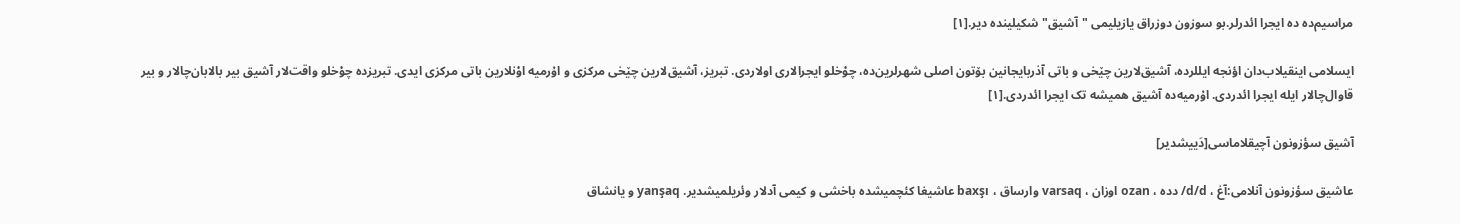مراسیم‌ده ده ایجرا ائدرلر.بو سوزون دوزراق یازیلیمی "آشیق" شکیلینده دیر.[۱]

ایسلامی اینقیلاب‌دان اؤنجه ایللرده، آشیق‌لارین چێخی و باتی آذربایجانین بۆتون اصلی شهرلرین‌ده، چوْخلو ایجرالاری اولاردی. تبریز، آشیق‌لارین چێخی مرکزی و اۇرمیه اوْنلارین باتی مرکزی ایدی. تبریزده چوْخلو واقت‌لار آشیق بیر بالابان‌چالار و بیر قاوال‌چالار ایله ایجرا ائدردی. اۇرمیه‌ده آشیق همیشه تک ایجرا ائدردی.[۱]

آشیق سؤزونون آچیقلاماسی[دَییشدیر]

عاشیق سؤزونون آنلامی:آغ ، d/d/ دده ، ozan اوزان ، varsaq وارساق ، baxşı عاشیغا کئچمیشده باخشی و کیمی آدلار وئریلمیشدیر. yanşaq و یانشاق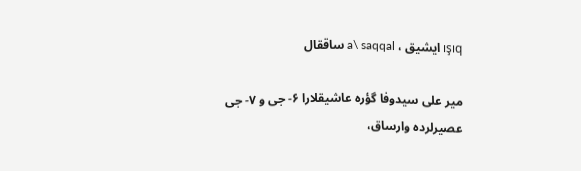ışıq ایشیق ، a\ saqqal ساققال

میر علی سیدوفا گؤره عاشیقلارا ۶- جی و ۷- جی عصیرلرده وارساق،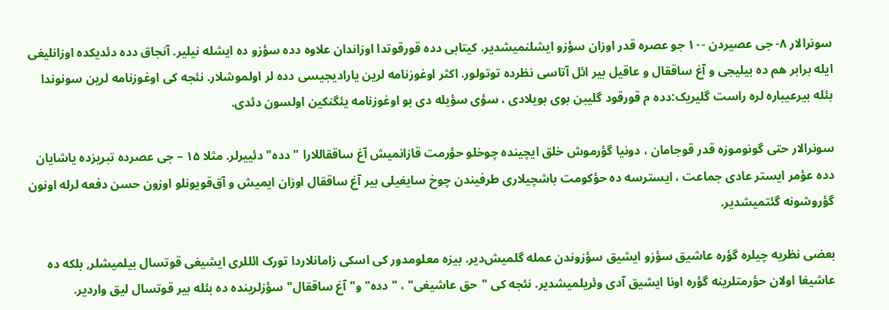سونرالار ۸- جی عصیردن -۱۰ جو عصره قدر اوزان سؤزو ایشلنمیشدیر. کیتابی دده قورقوتدا اوزاندان علاوه دده سؤزو ده ایشله نیلیر. آنجاق دده دئدیکده اوزانلیغی ایله برابر هم ده بیلیجی و آغ ساققال و عاقیل بیر ائل آتاسی نظرده توتولور. اکثر اوغوزنامه لرین یارادیجیسی دده لر اولموشلار. نئجه کی اوغوزنامه لرین سونوندا بئله بیرعیباره لره راست گلیریک:دده م قورقود گلیبن بوی بویلادی ، سؤی سؤیله دی بو اوغوزنامه یئگنکین اولسون دئدی.

سونرالار حتی گونوموزه قدر قوجامان ، دونیا گؤرموش خلق ایچینده چوخلو حؤرمت قازانمیش آغ ساققاللارا "دده" دئییرلر. مثلا ۱۵ – جی عصرده تبریزده یاشایان دده عؤمر ایستر عادی جماعت ، ایسترسه ده حؤکومت باشچیلاری طرفیندن چوخ سایغیلی بیر آغ ساققال اوزان ایمیش و آق‌قویونلو اوزون حسن دفعه لرله اونون گؤروشونه گئتمیشدیر.

بعضی نظریه چیلره گؤره عاشیق سؤزو ایشیق سؤزوندن عمله گلمیش‌دیر. بیزه معلومدور کی اسکی زامانلاردا تورک ائللری ایشیغی قوتسال بیلمیشلر, بلکه ده عاشیغا اولان حؤرمتلرینه گؤره اونا ایشیق آدی وئریلمیشدیر. نئجه کی "حق عاشیغی" ، "دده" و" آغ ساققال" سؤزلرینده ده بئله بیر قوتسال لیق واردیر.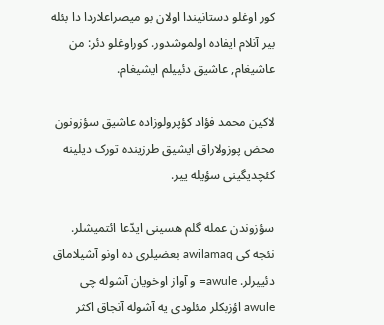کور اوغلو دستانیندا اولان بو میصراعلاردا دا بئله بیر آنلام ایفاده اولموشدور. کوراوغلو دئر: من عاشیغام, عاشیق دئییلم ایشیغام.

لاکین محمد فؤاد کؤپرولوزاده عاشیق سؤزونون محض پوزولاراق ایشیق طرزینده تورک دیلینه کئچدیگینی سؤیله ییر.

سؤزوندن عمله گلم هسینی ایدّعا ائتمیشلر. نئجه کی awilamaq بعضیلری ده اونو آشیلاماق دئییرلر. awule= و آواز اوخویان آشوله چی awule اؤزبکلر مئلودی یه آشوله آنجاق اکثر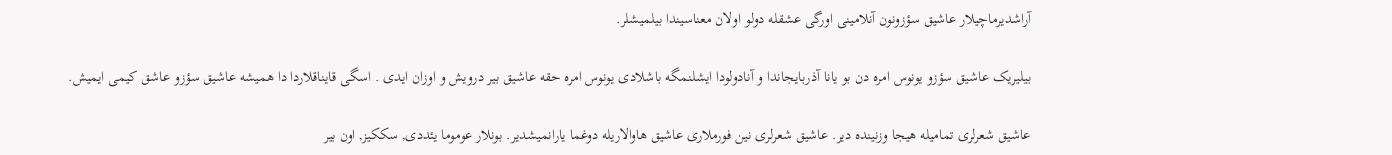آراشدیرماچیلار عاشیق سؤزونون آنلامینی اورگی عشقله دولو اولان معناسیندا بیلمیشلر.

بیلیریک عاشیق سؤزو یونوس امره دن بو یانا آذربایجاندا و آنادولودا ایشلنمگه باشلادی یونوس امره حقه عاشیق بیر درویش و اوزان ایدی . اسگی قایناقلاردا دا همیشه عاشیق سؤزو عاشق کیمی ایمیش.

عاشیق شعرلری تمامیله هیجا وزنینده دیر. عاشیق شعرلری نین فورملاری عاشیق هاوالاریله دوغما یارانمیشدیر. بونلار عوموما یئددی, سککیز, اون بیر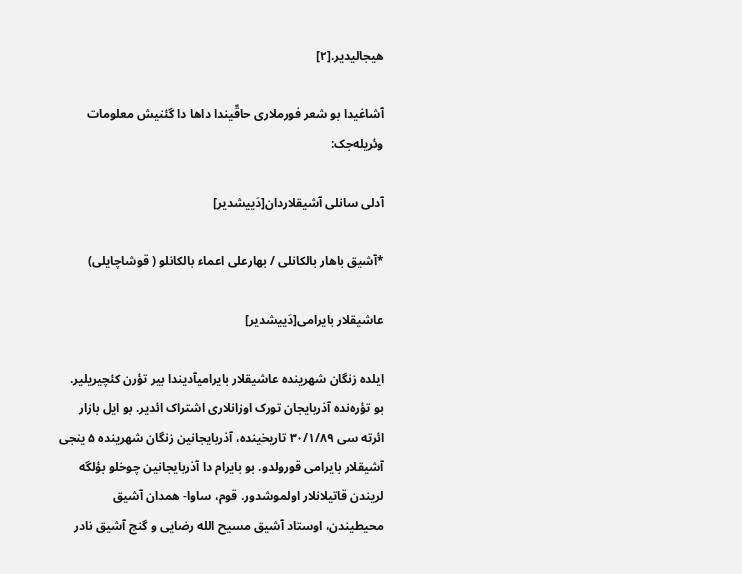هیجالیدیر.[۲]

آشاغیدا بو شعر فورملاری حاقّیندا داها دا گئنیش معلومات وئریله‌جک:

آدلی سانلی آشیقلاردان[دَییشدیر]

*آشیق باهار بالکانلی / بهارعلی اعماء بالکانلو ( قوشاچایلی)

عاشیقلار بایرامی[دَییشدیر]

ایلده زنگان شهرینده عاشیقلار بایرامیآدیندا بیر تؤرن کئچیریلیر. بو تؤره‌نده آذربایجان تورک اوزانلاری اشتراک ائدیر. بو ایل بازار ائرته سی ۳۰/۱/۸۹ تاریخینده، آذربایجانین زنگان شهرینده ۵ ینجی آشیقلار بایرامی قورولدو. بو بایرام دا آذربایجانین چوخلو بؤلگه لریندن قاتیلانلار اولموشدور. قوم، ساوا- همدان آشیق محیطیندن، اوستاد آشیق مسیح الله رضایی و گنج آشیق نادر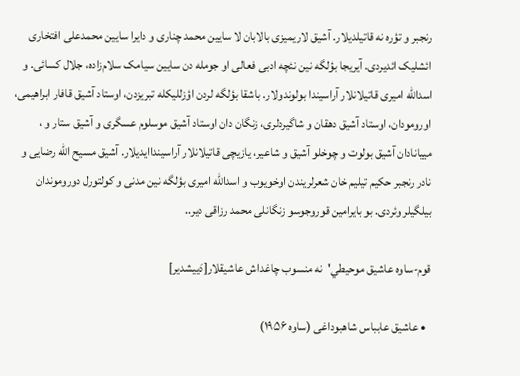رنجبر و تؤره نه قاتیلدیلار. آشیق لاریمیزی بالابان لا سایین محمد چناری و دایرا سایین محمدعلی افتخاری ائشلیک ائدیردی. آیریجا بؤلگه نین نئچه ادبی فعالی او جومله دن سایین سیامک سلام‌زاده، جلال کسائی. و اسدالله امیری قاتیلانلار آراسیندا بولوندولار. باشقا بؤلگه لردن اؤزللیکله تبریزدن، اوستاد آشیق قافار ابراهیمی، اورومودان، اوستاد آشیق دهقان و شاگیردلری، زنگان دان اوستاد آشیق موسلوم عسگری و آشیق ستار و ، مییانادان آشیق بولوت و چوخلو آشیق و شاعیر، یازیچی قاتیلانلار آراسینداایدیلار. آشیق مسیح الله رضایی و نادر رنجبر حکیم تیلیم خان شعرلریندن اوخویوب و اسدالله امیری بؤلگه نین مدنی و کولتورل دوروموندان بیلگیلر وئردی. بو بایرامین قوروجوسو زنگانلی محمد رزاقی دیر..

قوم-ساوه عاشیق موحیطي'نه منسوب چاغداش عاشیقلار[دَییشدیر]

  • عاشیق عابباس شاهبوداغی (ساوه ۱۹۵۶)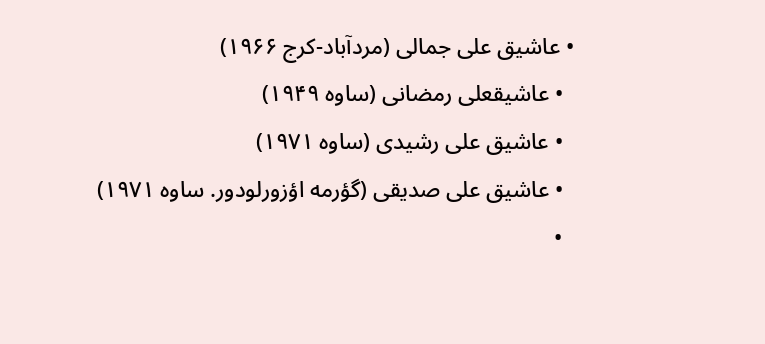• عاشیق علی جمالی (مردآباد-کرج ۱۹۶۶)
  • عاشیقعلی رمضانی (ساوه ۱۹۴۹)
  • عاشیق علی رشیدی (ساوه ۱۹۷۱)
  • عاشیق علی صدیقی (گؤرمه اؤزورلودور. ساوه ۱۹۷۱)
  •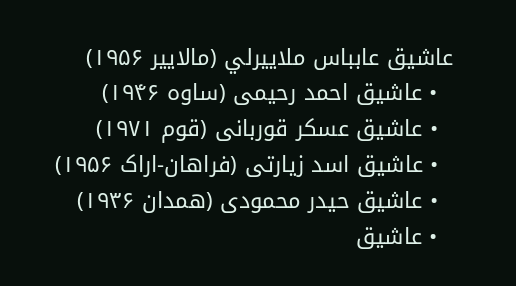عاشیق عابباس ملاييرلي (مالايير ۱۹۵۶)
  • عاشیق احمد رحيمی (ساوه ۱۹۴۶)
  • عاشیق عسکر قوربانی (قوم ۱۹۷۱)
  • عاشیق اسد زيارتی (فراهان-اراک ۱۹۵۶)
  • عاشیق حیدر محمودی (همدان ۱۹۳۶)
  • عاشیق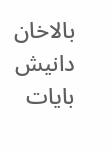بالاخان دانيش بايات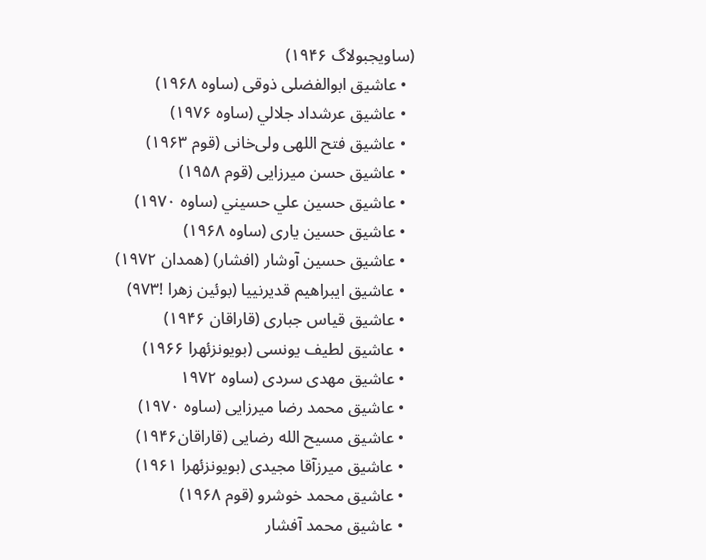(ساويجبولاگ ۱۹۴۶)
  • عاشیق ابوالفضلی ذوقی (ساوه ۱۹۶۸)
  • عاشیق عرشداد جلالي (ساوه ۱۹۷۶)
  • عاشیق فتح اللهی ولی‌خانی (قوم ۱۹۶۳)
  • عاشیق حسن ميرزايی (قوم ۱۹۵۸)
  • عاشیق حسين علي حسيني (ساوه ۱۹۷۰)
  • عاشیق حسين ياری (ساوه ۱۹۶۸)
  • عاشیق حسين آوشار (افشار) (همدان ۱۹۷۲)
  • عاشیق ايبراهيم قديرنييا (بوئین زهرا !۹۷۳)
  • عاشیق قیاس جباری (قاراقان ۱۹۴۶)
  • عاشیق لطیف یونسی (بويونزئهرا ۱۹۶۶)
  • عاشیق مهدی سردی (ساوه ۱۹۷۲
  • عاشیق محمد رضا ميرزايی (ساوه ۱۹۷۰)
  • عاشیق مسیح الله رضایی (قاراقان۱۹۴۶)
  • عاشیق ميرزآقا مجیدی (بويونزئهرا ۱۹۶۱)
  • عاشیق محمد خوشرو (قوم ۱۹۶۸)
  • عاشیق محمد آفشار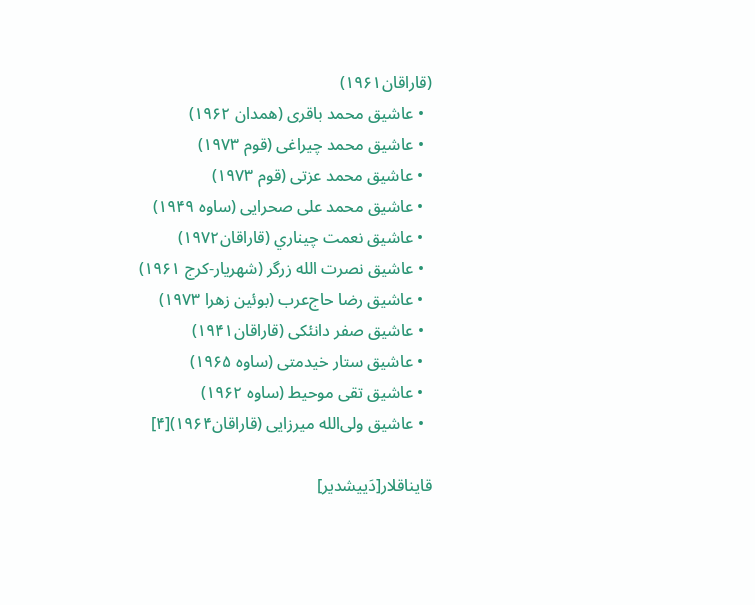(قاراقان۱۹۶۱)
  • عاشیق محمد باقری (همدان ۱۹۶۲)
  • عاشیق محمد چیراغی (قوم ۱۹۷۳)
  • عاشیق محمد عزتی (قوم ۱۹۷۳)
  • عاشیق محمد علی صحرايی (ساوه ۱۹۴۹)
  • عاشیق نعمت چيناري (قاراقان۱۹۷۲)
  • عاشیق نصرت الله زرگر (شهریار-کرج ۱۹۶۱)
  • عاشیق رضا حاج‌عرب (بوئین زهرا ۱۹۷۳)
  • عاشیق صفر دانئکی (قاراقان۱۹۴۱)
  • عاشیق ستار خیدمتی (ساوه ۱۹۶۵)
  • عاشیق تقی موحیط (ساوه ۱۹۶۲)
  • عاشیق ولی‌الله ميرزايی (قاراقان۱۹۶۴)[۴]

قایناقلار[دَییشدیر]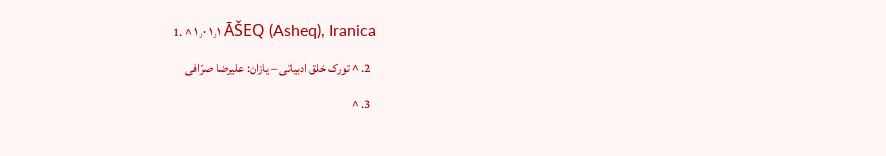1. ^ ۱٫۰ ۱٫۱ ĀŠEQ (Asheq), Iranica
  2. ^ تورک خلق ادبیاتی – یازان: علیرضا صرّافی
  3. ^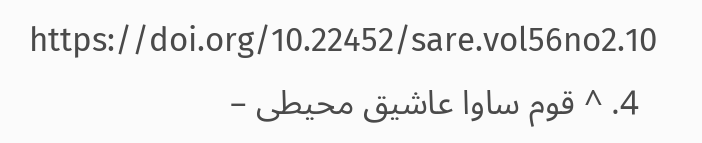https://doi.org/10.22452/sare.vol56no2.10
  4. ^ قوم ساوا عاشیق محیطی –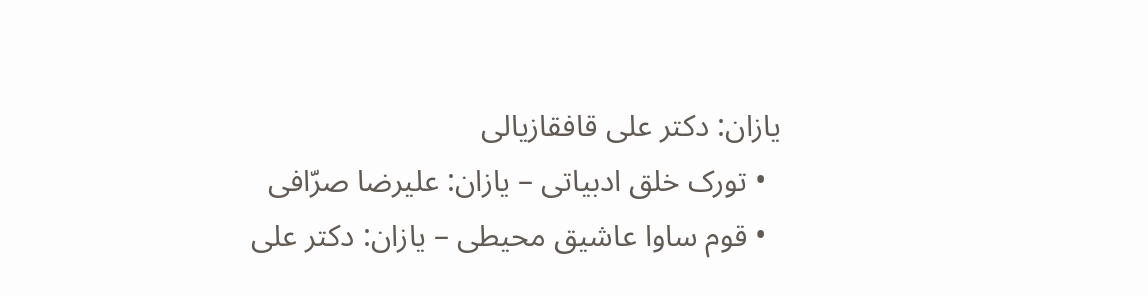یازان: دکتر علی قافقازیالی
  • تورک خلق ادبیاتی – یازان: علیرضا صرّافی
  • قوم ساوا عاشیق محیطی – یازان: دکتر علی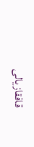قافقازیالی